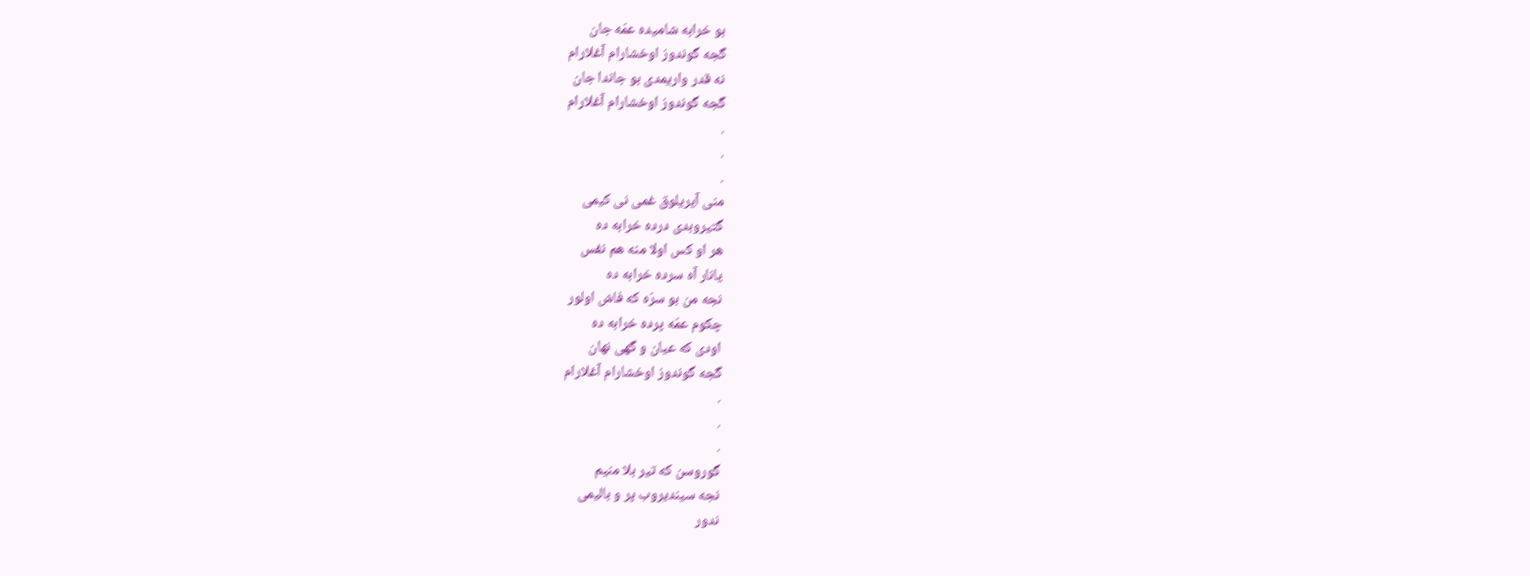بو خرابه شامیده عمّه جان
گجه گوندوز اوخشارام آغلارام
نه قدر واریمدی بو جاندا جان
گجه گوندوز اوخشارام آغلارام
.
.
.
منی آیریلوق غمی نی کیمی
گتیروبدی درده خرابه ده
هر او کس اولا منه هم نفس
یانار آه سرده خرابه ده
نجه من بو سرّه که فاش اولور
چکوم عمّه پرده خرابه ده
اودی که عیان و گهی نهان
گجه گوندوز اوخشارام آغلارام
.
.
.
گوروسن که تیر بلا منیم
نجه سیندیروب پر و بالیمی
ندور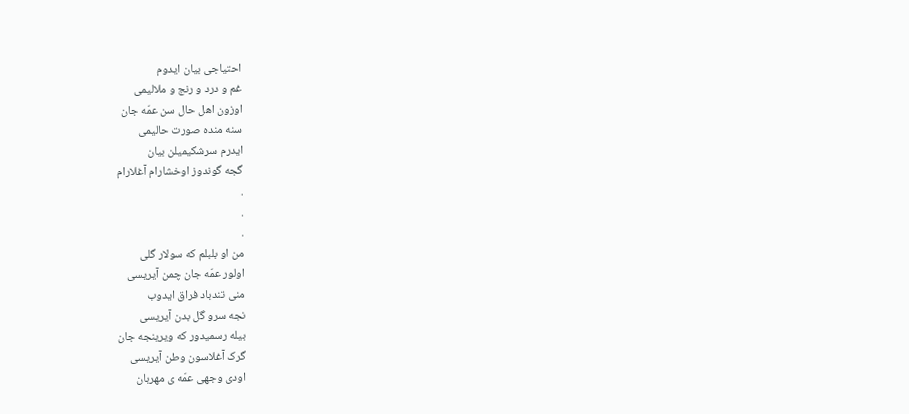احتیاجی بیان ایدوم
غم و درد و رنج و ملالیمی
اوزون اهل حال سن عمّه جان
سنه منده صورت حالیمی
ایدرم سرشکیمیلن بیان
گجه گوندوز اوخشارام آغلارام
.
.
.
من او بلبلم که سولار گلی
اولور عمّه جان چمن آیریسی
منی تندباد فراق ایدوب
نجه سرو گل بدن آیریسی
بیله رسمیدور که ویرینجه جان
گرک آغلاسون وطن آیریسی
اودی وجهی عمّه ی مهربان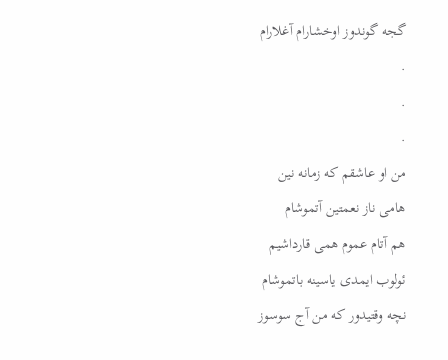گجه گوندوز اوخشارام آغلارام
.
.
.
من او عاشقم که زمانه نین
هامی ناز نعمتین آتموشام
هم آتام عموم همی قارداشیم
ئولوب ایمدی یاسینه باتموشام
نچه وقتیدور که من آج سوسوز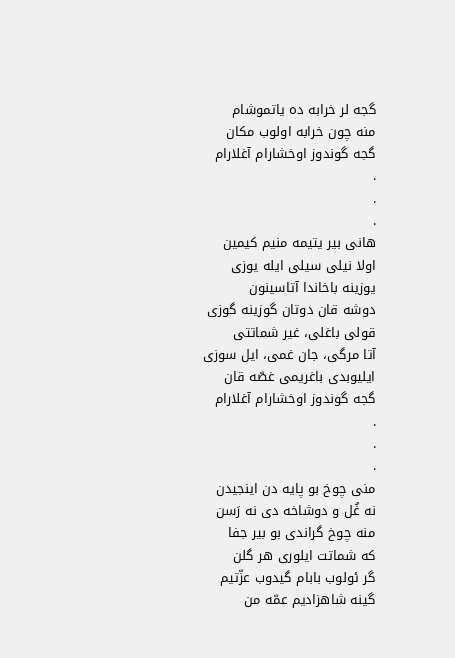گجه لر خرابه ده یاتموشام
منه چون خرابه اولوب مکان
گجه گوندوز اوخشارام آغلارام
.
.
.
هانی بیر یتیمه منیم کیمین
اولا نیلی سیلی ایله یوزی
یوزینه باخاندا آتاسینون
دوشه قان دوتان گوزینه گوزی
قولی باغلی، غیر شماتتی
آتا مرگی، جان غمی، ایل سوزی
ایلیوبدی باغریمی غصّه قان
گجه گوندوز اوخشارام آغلارام
.
.
.
منی چوخ بو پایه دن اینجیدن
نه غُل و دوشاخه دی نه رَسن
منه چوخ گراندی بو بیر جفا
که شماتت ایلوری هر گلن
گر ئولوب بابام گیدوب عزّتیم
گینه شاهزادیم عمّه من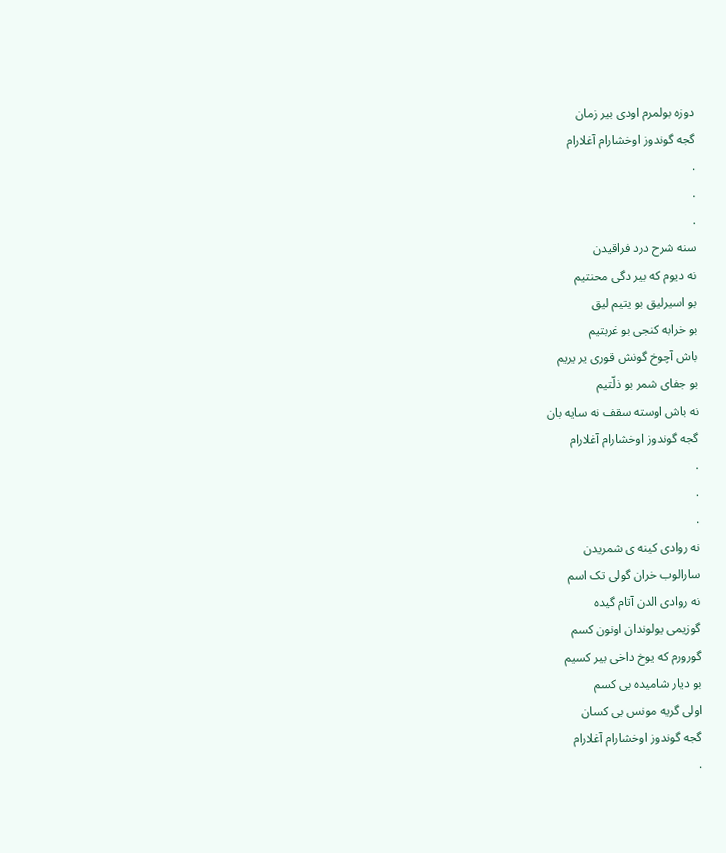دوزه بولمرم اودی بیر زمان
گجه گوندوز اوخشارام آغلارام
.
.
.
سنه شرح درد فراقیدن
نه دیوم که بیر دگی محنتیم
بو اسیرلیق بو یتیم لیق
بو خرابه کنجی بو غربتیم
باش آچوخ گونش قوری یر یریم
بو جفای شمر بو ذلّتیم
نه باش اوسته سقف نه سایه بان
گجه گوندوز اوخشارام آغلارام
.
.
.
نه روادی کینه ی شمریدن
سارالوب خران گولی تک اسم
نه روادی الدن آتام گیده
گوزیمی یولوندان اونون کسم
گورورم که یوخ داخی بیر کسیم
بو دیار شامیده بی کسم
اولی گریه مونس بی کسان
گجه گوندوز اوخشارام آغلارام
.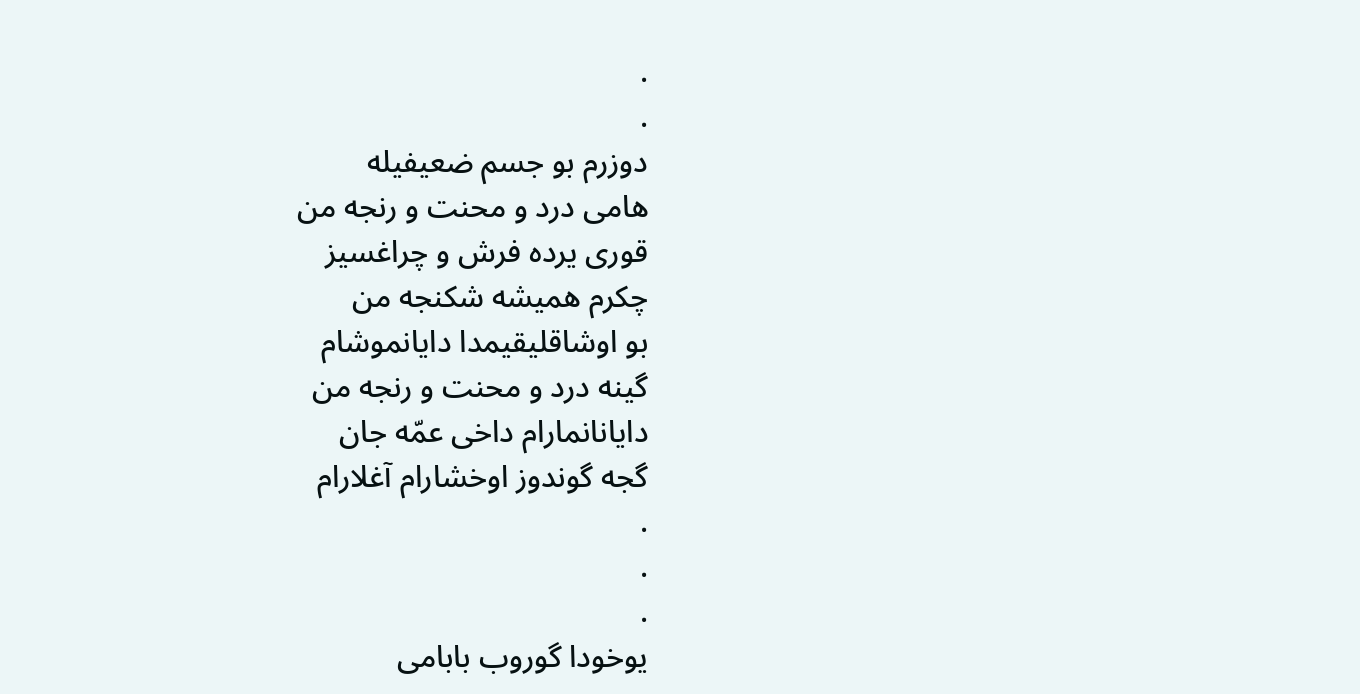.
.
دوزرم بو جسم ضعیفیله
هامی درد و محنت و رنجه من
قوری یرده فرش و چراغسیز
چکرم همیشه شکنجه من
بو اوشاقلیقیمدا دایانموشام
گینه درد و محنت و رنجه من
دایانانمارام داخی عمّه جان
گجه گوندوز اوخشارام آغلارام
.
.
.
یوخودا گوروب بابامی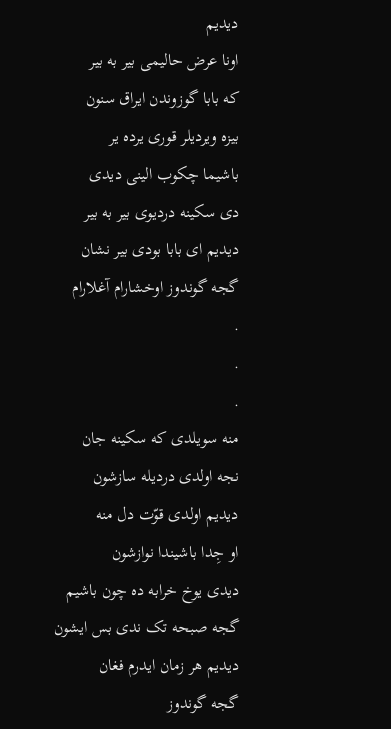دیدیم
اونا عرض حالیمی بیر به بیر
که بابا گوزوندن ایراق سنون
بیزه ویردیلر قوری یرده یر
باشیما چکوب الینی دیدی
دی سکینه دردیوی بیر به بیر
دیدیم ای بابا بودی بیر نشان
گجه گوندوز اوخشارام آغلارام
.
.
.
منه سویلدی که سکینه جان
نجه اولدی دردیله سازشون
دیدیم اولدی قوّت دل منه
او جِدا باشیندا نوازشون
دیدی یوخ خرابه ده چون باشیم
گجه صبحه تک ندی بس ایشون
دیدیم هر زمان ایدرم فغان
گجه گوندوز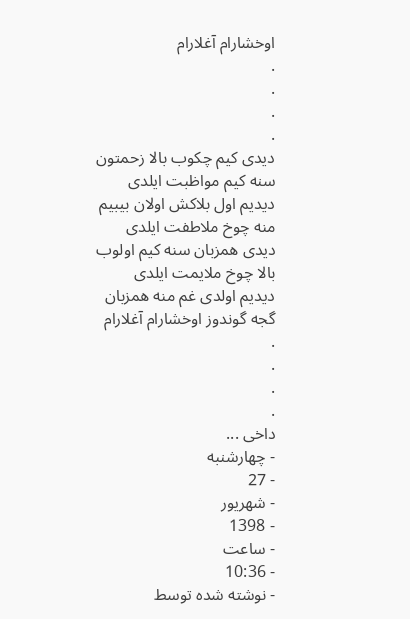اوخشارام آغلارام
.
.
.
.
دیدی کیم چکوب بالا زحمتون
سنه کیم مواظبت ایلدی
دیدیم اول بلاکش اولان بیبیم
منه چوخ ملاطفت ایلدی
دیدی همزبان سنه کیم اولوب
بالا چوخ ملایمت ایلدی
دیدیم اولدی غم منه همزبان
گجه گوندوز اوخشارام آغلارام
.
.
.
.
داخی ...
- چهارشنبه
- 27
- شهریور
- 1398
- ساعت
- 10:36
- نوشته شده توسط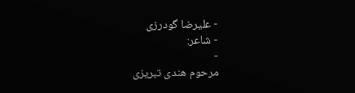- علیرضا گودرزی
- شاعر:
-
مرحوم هندی تبریزی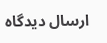ارسال دیدگاه